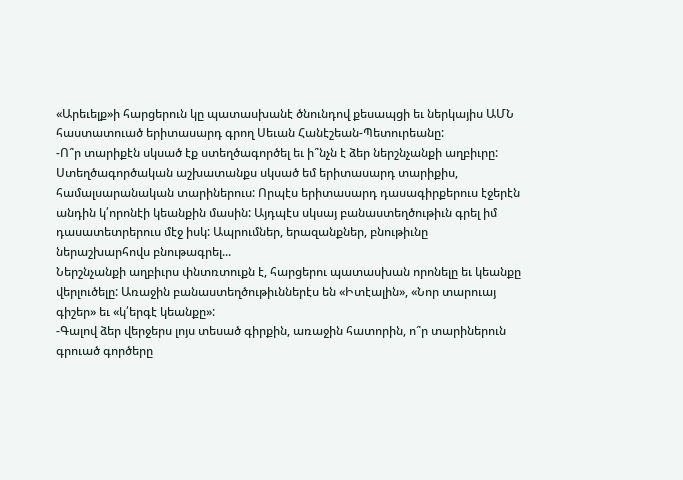«Արեւելք»ի հարցերուն կը պատասխանէ ծնունդով քեսապցի եւ ներկայիս ԱՄՆ հաստատուած երիտասարդ գրող Սեւան Հանէշեան-Պետուրեանը:
-Ո՞ր տարիքէն սկսած էք ստեղծագործել եւ ի՞նչն է ձեր ներշնչանքի աղբիւրը:
Ստեղծագործական աշխատանքս սկսած եմ երիտասարդ տարիքիս, համալսարանական տարիներուս: Որպէս երիտասարդ դասագիրքերուս էջերէն անդին կ՛որոնէի կեանքին մասին: Այդպէս սկսայ բանաստեղծութիւն գրել իմ դասատետրերուս մէջ իսկ: Ապրումներ, երազանքներ, բնութիւնը ներաշխարհովս բնութագրել...
Ներշնչանքի աղբիւրս փնտռտուքն է, հարցերու պատասխան որոնելը եւ կեանքը վերլուծելը: Առաջին բանաստեղծութիւններէս են «Իտէալին», «Նոր տարուայ գիշեր» եւ «կ՛երգէ կեանքը»:
-Գալով ձեր վերջերս լոյս տեսած գիրքին, առաջին հատորին, ո՞ր տարիներուն գրուած գործերը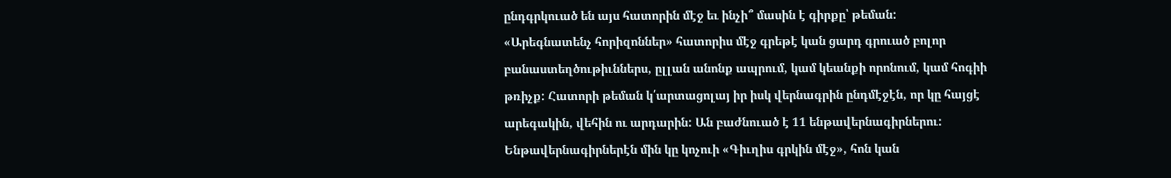ընդգրկուած են այս հատորին մէջ եւ ինչի՞ մասին է գիրքը՝ թեման:
«Արեգնատենչ հորիզոններ» հատորիս մէջ գրեթէ կան ցարդ գրուած բոլոր բանաստեղծութիւններս, ըլլան անոնք ապրում, կամ կեանքի որոնում, կամ հոգիի թռիչք: Հատորի թեման կ՛արտացոլայ իր իսկ վերնագրին ընդմէջէն, որ կը հայցէ արեգակին, վեհին ու արդարին: Ան բաժնուած է 11 ենթավերնագիրներու:
Ենթավերնագիրներէն մին կը կոչուի «Գիւղիս գրկին մէջ», հոն կան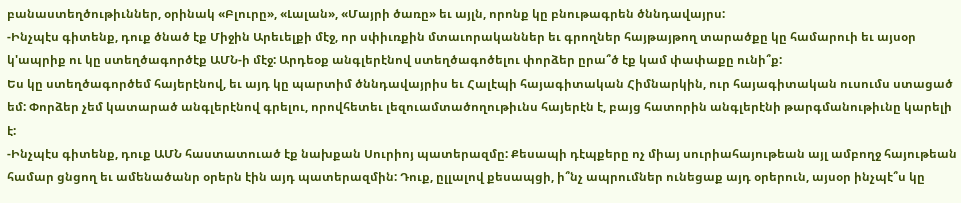բանաստեղծութիւններ, օրինակ «Բլուրը», «Լալան», «Մայրի ծառը» եւ այլն, որոնք կը բնութագրեն ծննդավայրս:
-Ինչպէս գիտենք, դուք ծնած էք Միջին Արեւելքի մէջ, որ սփիւռքին մտաւորականներ եւ գրողներ հայթայթող տարածքը կը համարուի եւ այսօր կ'ապրիք ու կը ստեղծագործէք ԱՄՆ-ի մէջ: Արդեօք անգլերէնով ստեղծագոծելու փորձեր ըրա՞ծ էք կամ փափաքը ունի՞ք:
Ես կը ստեղծագործեմ հայերէնով, եւ այդ կը պարտիմ ծննդավայրիս եւ Հալէպի հայագիտական Հիմնարկին, ուր հայագիտական ուսումս ստացած եմ: Փորձեր չեմ կատարած անգլերէնով գրելու, որովհետեւ լեզուամտածողութիւնս հայերէն է, բայց հատորին անգլերէնի թարգմանութիւնը կարելի է:
-Ինչպէս գիտենք, դուք ԱՄՆ հաստատուած էք նախքան Սուրիոյ պատերազմը: Քեսապի դէպքերը ոչ միայ սուրիահայութեան այլ ամբողջ հայութեան համար ցնցող եւ ամենածանր օրերն էին այդ պատերազմին: Դուք, ըլլալով քեսապցի, ի՞նչ ապրումներ ունեցաք այդ օրերուն, այսօր ինչպէ՞ս կը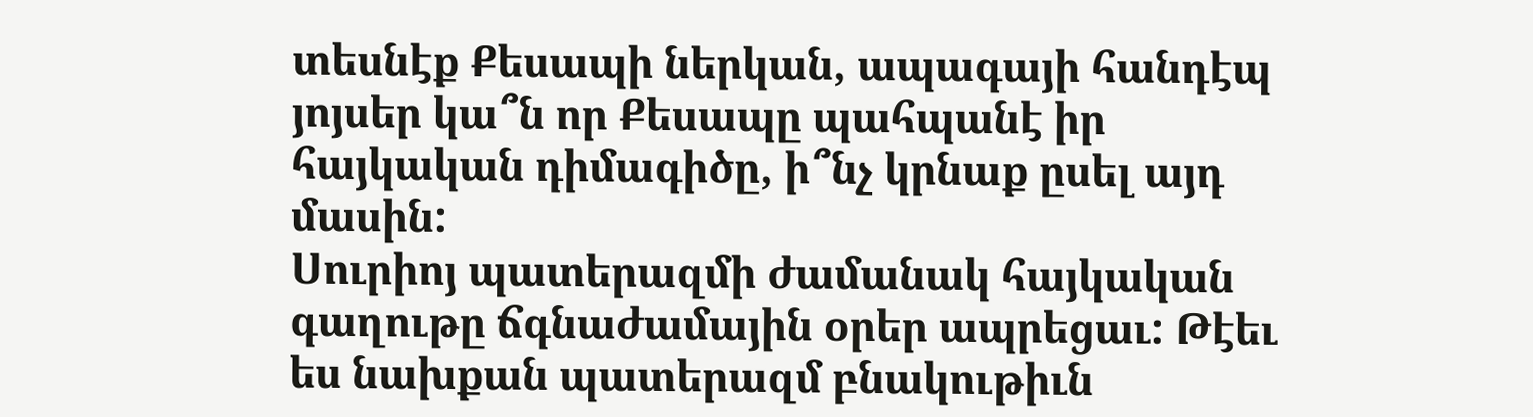տեսնէք Քեսապի ներկան, ապագայի հանդէպ յոյսեր կա՞ն որ Քեսապը պահպանէ իր հայկական դիմագիծը, ի՞նչ կրնաք ըսել այդ մասին:
Սուրիոյ պատերազմի ժամանակ հայկական գաղութը ճգնաժամային օրեր ապրեցաւ: Թէեւ ես նախքան պատերազմ բնակութիւն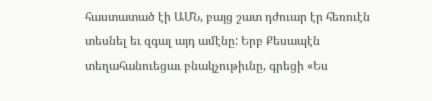հաստատած էի ԱՄՆ, բայց շատ դժուար էր հեռուէն տեսնել եւ զգալ այդ ամէնը: Երբ Քեսապէն տեղահանուեցաւ բնակչութիւնը, գրեցի «Ես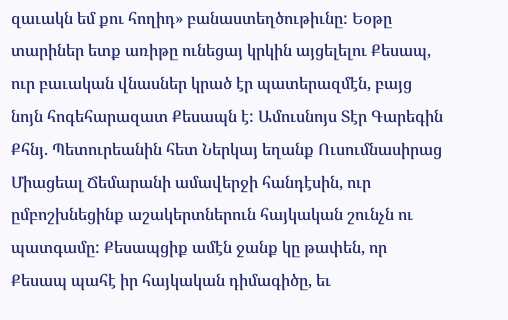զաւակն եմ քու հողիդ» բանաստեղծութիւնը: Եօթը տարիներ ետք առիթը ունեցայ կրկին այցելելու Քեսապ, ուր բաւական վնասներ կրած էր պատերազմէն, բայց նոյն հոգեհարազատ Քեսապն է: Ամուսնոյս Տէր Գարեգին Քհնյ. Պետուրեանին հետ Ներկայ եղանք Ուսումնասիրաց Միացեալ Ճեմարանի ամավերջի հանդէսին, ուր ըմբոշխնեցինք աշակերտներուն հայկական շունչն ու պատգամը: Քեսապցիք ամէն ջանք կը թափեն, որ Քեսապ պահէ իր հայկական դիմագիծը, եւ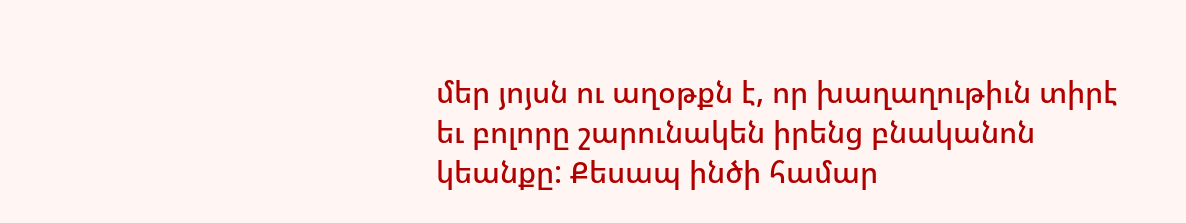մեր յոյսն ու աղօթքն է, որ խաղաղութիւն տիրէ եւ բոլորը շարունակեն իրենց բնականոն կեանքը: Քեսապ ինծի համար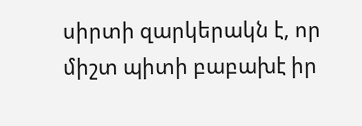սիրտի զարկերակն է, որ միշտ պիտի բաբախէ իր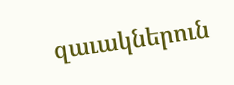զաւակներուն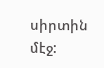սիրտին մէջ: